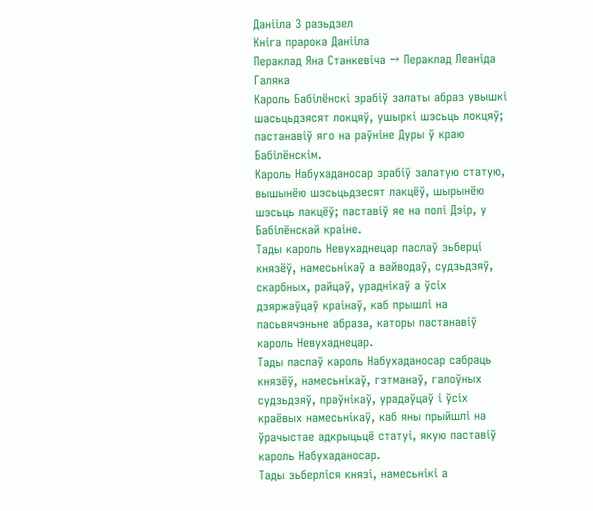Данііла 3 разьдзел
Кніга прарока Данііла
Пераклад Яна Станкевіча → Пераклад Леаніда Галяка
Кароль Бабілёнскі зрабіў залаты абраз увышкі шасьцьдзясят локцяў, ушыркі шэсьць локцяў; пастанавіў яго на раўніне Дуры ў краю Бабілёнскім.
Кароль Набухаданосар зрабіў залатую статую, вышынёю шэсьцьдзесят лакцёў, шырынёю шэсьць лакцёў; паставіў яе на полі Дэір, у Бабілёнскай краіне.
Тады кароль Невухаднецар паслаў зьберці князёў, намесьнікаў а вайводаў, судзьдзяў, скарбных, райцаў, ураднікаў а ўсіх дзяржаўцаў краінаў, каб прышлі на пасьвячэньне абраза, каторы пастанавіў кароль Невухаднецар.
Тады паслаў кароль Набухаданосар сабраць князёў, намесьнікаў, гэтманаў, галоўных судзьдзяў, праўнікаў, урадаўцаў і ўсіх краёвых намесьнікаў, каб яны прыйшлі на ўрачыстае адкрыцьцё статуі, якую паставіў кароль Набухаданосар.
Тады зьберліся князі, намесьнікі а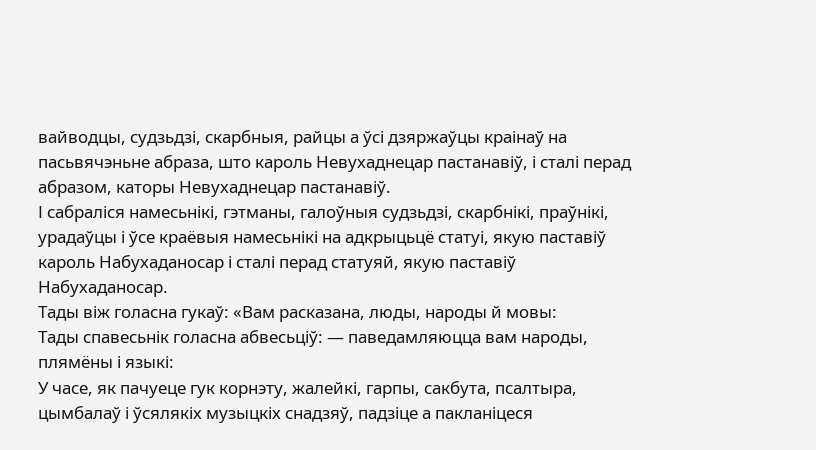вайводцы, судзьдзі, скарбныя, райцы а ўсі дзяржаўцы краінаў на пасьвячэньне абраза, што кароль Невухаднецар пастанавіў, і сталі перад абразом, каторы Невухаднецар пастанавіў.
І сабраліся намесьнікі, гэтманы, галоўныя судзьдзі, скарбнікі, праўнікі, урадаўцы і ўсе краёвыя намесьнікі на адкрыцьцё статуі, якую паставіў кароль Набухаданосар і сталі перад статуяй, якую паставіў Набухаданосар.
Тады віж голасна гукаў: «Вам расказана, люды, народы й мовы:
Тады спавесьнік голасна абвесьціў: — паведамляюцца вам народы, плямёны і языкі:
У часе, як пачуеце гук корнэту, жалейкі, гарпы, сакбута, псалтыра, цымбалаў і ўсялякіх музыцкіх снадзяў, падзіце а пакланіцеся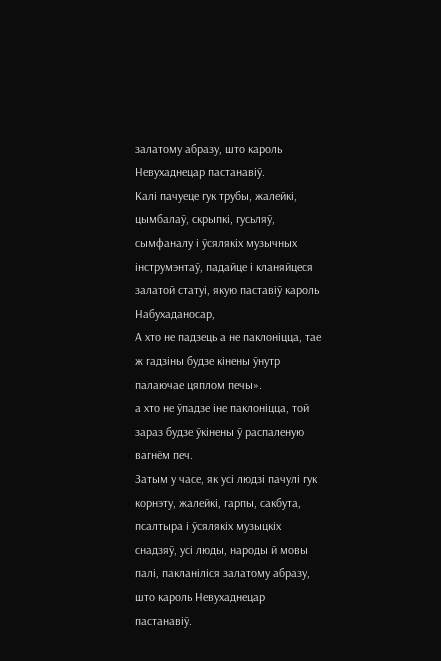залатому абразу, што кароль Невухаднецар пастанавіў.
Калі пачуеце гук трубы, жалейкі, цымбалаў, скрыпкі, гусьляў, сымфаналу і ўсялякіх музычных інструмэнтаў, падайце і кланяйцеся залатой статуі, якую паставіў кароль Набухаданосар,
А хто не падзець а не паклоніцца, тае ж гадзіны будзе кінены ўнутр палаючае цяплом печы».
а хто не ўпадзе іне паклоніцца, той зараз будзе ўкінены ў распаленую вагнём печ.
Затым у часе, як усі людзі пачулі гук корнэту, жалейкі, гарпы, сакбута, псалтыра і ўсялякіх музыцкіх снадзяў, усі люды, народы й мовы палі, пакланіліся залатому абразу, што кароль Невухаднецар пастанавіў.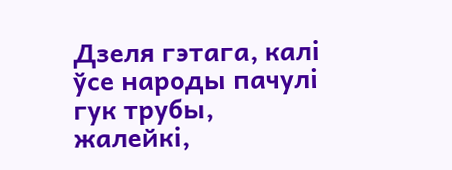Дзеля гэтага, калі ўсе народы пачулі гук трубы, жалейкі,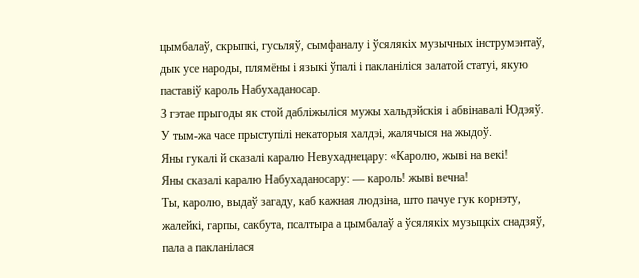цымбалаў, скрыпкі, гусьляў, сымфаналу і ўсялякіх музычных інструмэнтаў, дык усе народы, плямёны і языкі ўпалі і пакланіліся залатой статуі, якую паставіў кароль Набухаданосар.
З гэтае прыгоды як стой дабліжыліся мужы хальдэйскія і абвінавалі Юдэяў.
У тым-жа часе прыступілі некаторыя халдэі, жалячыся на жыдоў.
Яны гукалі й сказалі каралю Невухаднецару: «Каролю, жыві на векі!
Яны сказалі каралю Набухаданосару: — кароль! жыві вечна!
Ты, каролю, выдаў загаду, каб кажная людзіна, што пачуе гук корнэту, жалейкі, гарпы, сакбута, псалтыра а цымбалаў а ўсялякіх музыцкіх снадзяў, пала а пакланілася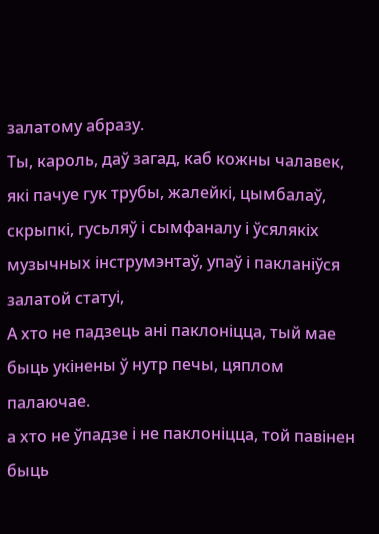залатому абразу.
Ты, кароль, даў загад, каб кожны чалавек, які пачуе гук трубы, жалейкі, цымбалаў, скрыпкі, гусьляў і сымфаналу і ўсялякіх музычных інструмэнтаў, упаў і пакланіўся залатой статуі,
А хто не падзець ані паклоніцца, тый мае быць укінены ў нутр печы, цяплом палаючае.
а хто не ўпадзе і не паклоніцца, той павінен быць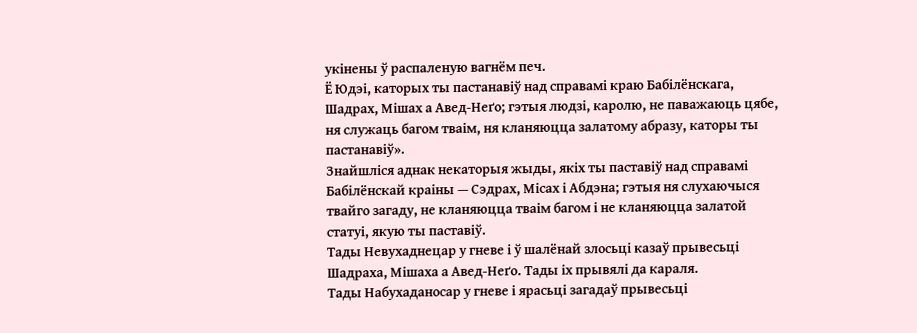укінены ў распаленую вагнём печ.
Ё Юдэі, каторых ты пастанавіў над справамі краю Бабілёнскага, Шадрах, Мішах а Авед-Неґо; гэтыя людзі, каролю, не паважаюць цябе, ня служаць багом тваім, ня кланяюцца залатому абразу, каторы ты пастанавіў».
Знайшліся аднак некаторыя жыды, якіх ты паставіў над справамі Бабілёнскай краіны — Сэдрах, Місах і Абдэна; гэтыя ня слухаючыся твайго загаду, не кланяюцца тваім багом і не кланяюцца залатой статуі, якую ты паставіў.
Тады Невухаднецар у гневе і ў шалёнай злосьці казаў прывесьці Шадраха, Мішаха а Авед-Неґо. Тады іх прывялі да караля.
Тады Набухаданосар у гневе і ярасьці загадаў прывесьці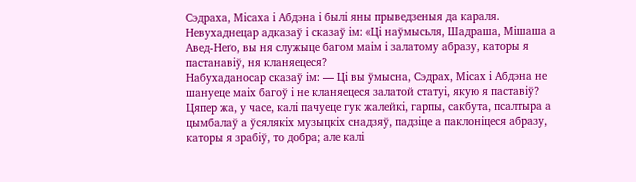Сэдраха, Місаха і Абдэна і былі яны прыведзеныя да караля.
Невухаднецар адказаў і сказаў ім: «Ці наўмысьля, Шадраша, Мішаша а Авед-Неґо, вы ня служыце багом маім і залатому абразу, каторы я пастанавіў, ня кланяецеся?
Набухаданосар сказаў ім: — Ці вы ўмысна, Сэдрах, Місах і Абдэна не шануеце маіх багоў і не кланяецеся залатой статуі, якую я паставіў?
Цяпер жа, у часе, калі пачуеце гук жалейкі, гарпы, сакбута, псалтыра а цымбалаў а ўсялякіх музыцкіх снадзяў, падзіце а паклоніцеся абразу, каторы я зрабіў, то добра; але калі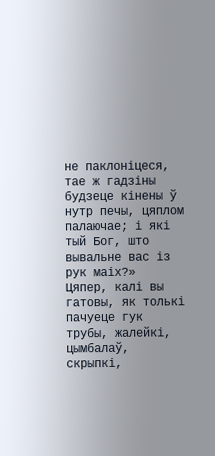не паклоніцеся, тае ж гадзіны будзеце кінены ў нутр печы, цяплом палаючае; і які тый Бог, што вывальне вас із рук маіх?»
Цяпер, калі вы гатовы, як толькі пачуеце гук трубы, жалейкі, цымбалаў, скрыпкі,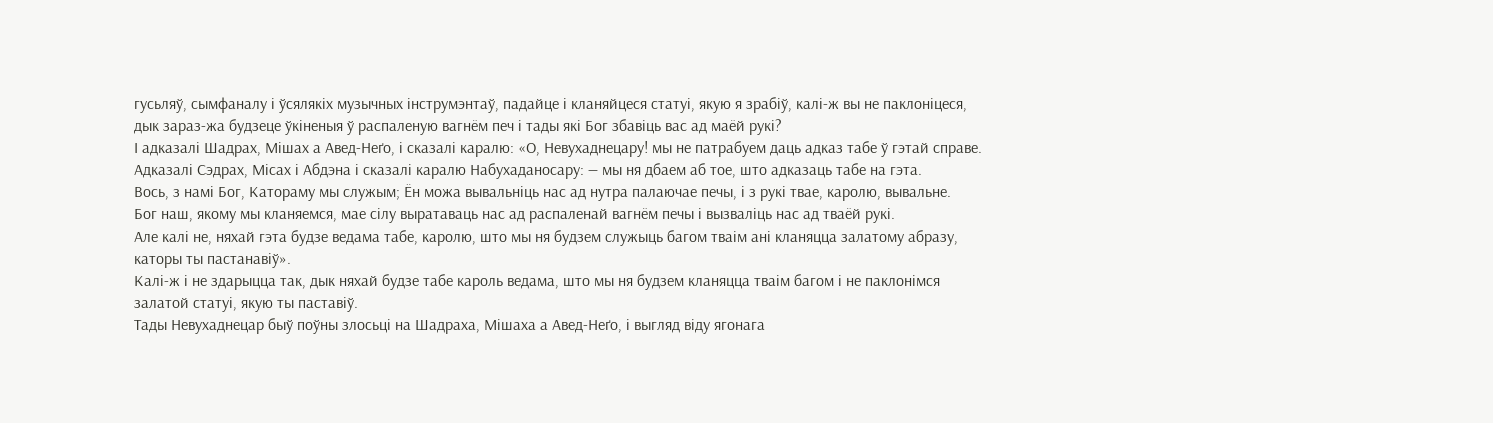гусьляў, сымфаналу і ўсялякіх музычных інструмэнтаў, падайце і кланяйцеся статуі, якую я зрабіў, калі-ж вы не паклоніцеся, дык зараз-жа будзеце ўкіненыя ў распаленую вагнём печ і тады які Бог збавіць вас ад маёй рукі?
І адказалі Шадрах, Мішах а Авед-Неґо, і сказалі каралю: «О, Невухаднецару! мы не патрабуем даць адказ табе ў гэтай справе.
Адказалі Сэдрах, Місах і Абдэна і сказалі каралю Набухаданосару: — мы ня дбаем аб тое, што адказаць табе на гэта.
Вось, з намі Бог, Катораму мы служым; Ён можа вывальніць нас ад нутра палаючае печы, і з рукі твае, каролю, вывальне.
Бог наш, якому мы кланяемся, мае сілу выратаваць нас ад распаленай вагнём печы і вызваліць нас ад тваёй рукі.
Але калі не, няхай гэта будзе ведама табе, каролю, што мы ня будзем служыць багом тваім ані кланяцца залатому абразу, каторы ты пастанавіў».
Калі-ж і не здарыцца так, дык няхай будзе табе кароль ведама, што мы ня будзем кланяцца тваім багом і не паклонімся залатой статуі, якую ты паставіў.
Тады Невухаднецар быў поўны злосьці на Шадраха, Мішаха а Авед-Неґо, і выгляд віду ягонага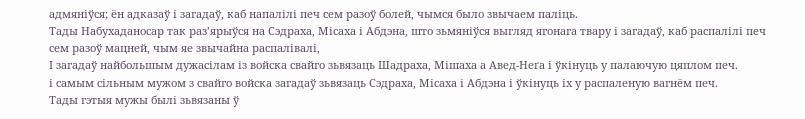адмяніўся; ён адказаў і загадаў, каб напалілі печ сем разоў болей, чымся было звычаем паліць.
Тады Набухаданосар так раз’ярыўся на Сэдраха, Місаха і Абдэна, што зьмяніўся выгляд ягонага твару і загадаў, каб распалілі печ сем разоў мацней, чым яе звычайна распалівалі,
І загадаў найбольшым дужасілам із войска свайго зьвязаць Шадраха, Мішаха а Авед-Неґа і ўкінуць у палаючую цяплом печ.
і самым сільным мужом з свайго войска загадаў зьвязаць Сэдраха, Місаха і Абдэна і ўкінуць іх у распаленую вагнём печ.
Тады гэтыя мужы былі зьвязаны ў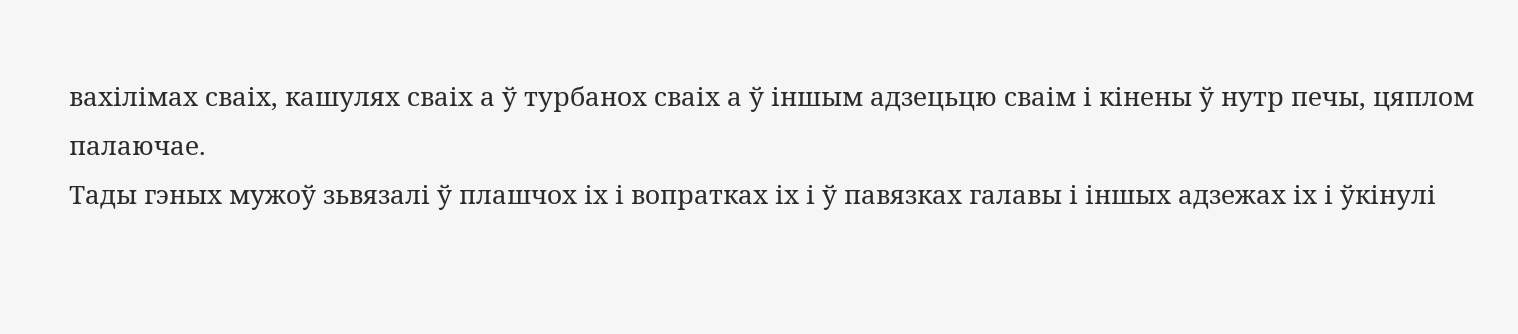вахілімах сваіх, кашулях сваіх а ў турбанох сваіх а ў іншым адзецьцю сваім і кінены ў нутр печы, цяплом палаючае.
Тады гэных мужоў зьвязалі ў плашчох іх і вопратках іх і ў павязках галавы і іншых адзежах іх і ўкінулі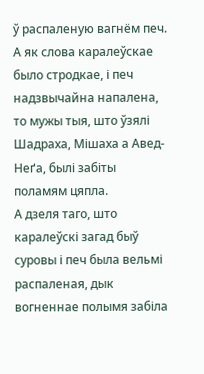ў распаленую вагнём печ.
А як слова каралеўскае было стродкае, і печ надзвычайна напалена, то мужы тыя, што ўзялі Шадраха, Мішаха а Авед-Неґа, былі забіты поламям цяпла.
А дзеля таго, што каралеўскі загад быў суровы і печ была вельмі распаленая, дык вогненнае полымя забіла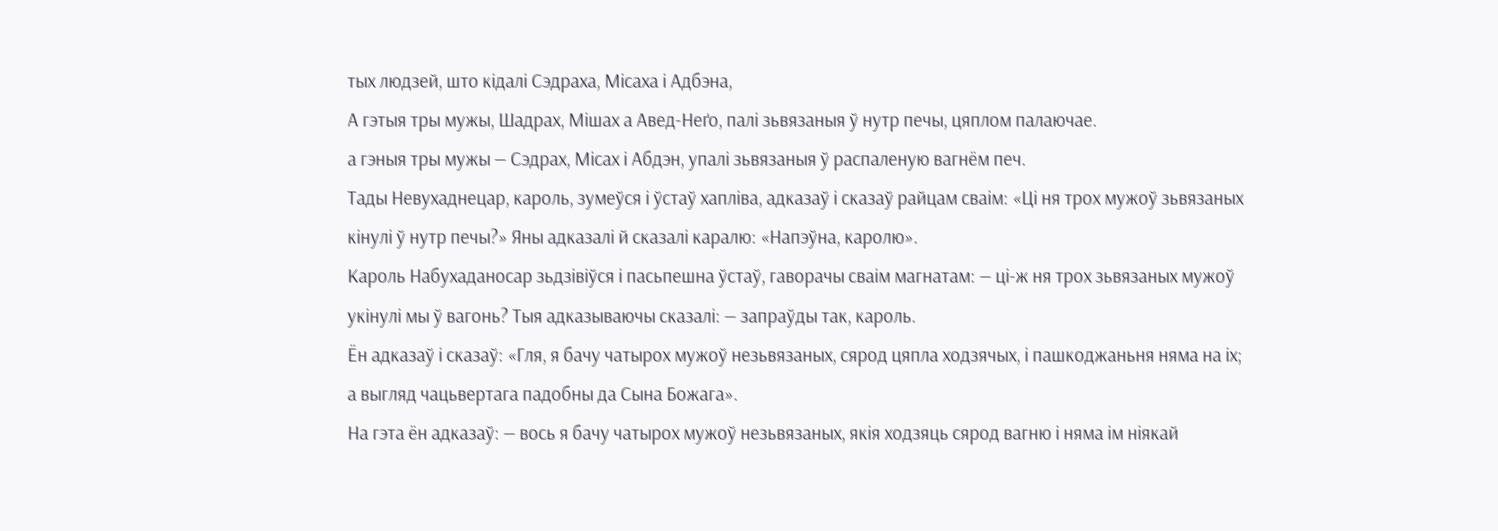тых людзей, што кідалі Сэдраха, Місаха і Адбэна,
А гэтыя тры мужы, Шадрах, Мішах а Авед-Неґо, палі зьвязаныя ў нутр печы, цяплом палаючае.
а гэныя тры мужы — Сэдрах, Місах і Абдэн, упалі зьвязаныя ў распаленую вагнём печ.
Тады Невухаднецар, кароль, зумеўся і ўстаў хапліва, адказаў і сказаў райцам сваім: «Ці ня трох мужоў зьвязаных кінулі ў нутр печы?» Яны адказалі й сказалі каралю: «Напэўна, каролю».
Кароль Набухаданосар зьдзівіўся і пасьпешна ўстаў, гаворачы сваім магнатам: — ці-ж ня трох зьвязаных мужоў укінулі мы ў вагонь? Тыя адказываючы сказалі: — запраўды так, кароль.
Ён адказаў і сказаў: «Гля, я бачу чатырох мужоў незьвязаных, сярод цяпла ходзячых, і пашкоджаньня няма на іх; а выгляд чацьвертага падобны да Сына Божага».
На гэта ён адказаў: — вось я бачу чатырох мужоў незьвязаных, якія ходзяць сярод вагню і няма ім ніякай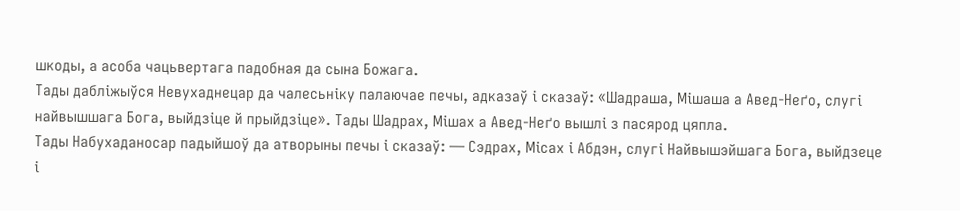шкоды, а асоба чацьвертага падобная да сына Божага.
Тады дабліжыўся Невухаднецар да чалесьніку палаючае печы, адказаў і сказаў: «Шадраша, Мішаша а Авед-Неґо, слугі найвышшага Бога, выйдзіце й прыйдзіце». Тады Шадрах, Мішах а Авед-Неґо вышлі з пасярод цяпла.
Тады Набухаданосар падыйшоў да атворыны печы і сказаў: — Сэдрах, Місах і Абдэн, слугі Найвышэйшага Бога, выйдзеце і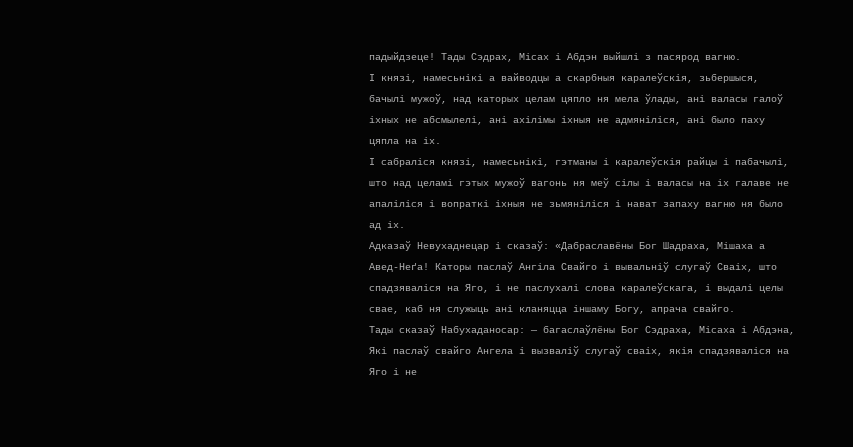падыйдзеце! Тады Сэдрах, Місах і Абдэн выйшлі з пасярод вагню.
І князі, намесьнікі а вайводцы а скарбныя каралеўскія, зьбершыся, бачылі мужоў, над каторых целам цяпло ня мела ўлады, ані валасы галоў іхных не абсмылелі, ані ахілімы іхныя не адмяніліся, ані было паху цяпла на іх.
І сабраліся князі, намесьнікі, гэтманы і каралеўскія райцы і пабачылі, што над целамі гэтых мужоў вагонь ня меў сілы і валасы на іх галаве не апаліліся і вопраткі іхныя не зьмяніліся і нават запаху вагню ня было ад іх.
Адказаў Невухаднецар і сказаў: «Дабраславёны Бог Шадраха, Мішаха а Авед-Неґа! Каторы паслаў Ангіла Свайго і вывальніў слугаў Сваіх, што спадзяваліся на Яго, і не паслухалі слова каралеўскага, і выдалі целы свае, каб ня служыць ані кланяцца іншаму Богу, апрача свайго.
Тады сказаў Набухаданосар: — багаслаўлёны Бог Сэдраха, Місаха і Абдэна, Які паслаў свайго Ангела і вызваліў слугаў сваіх, якія спадзяваліся на Яго і не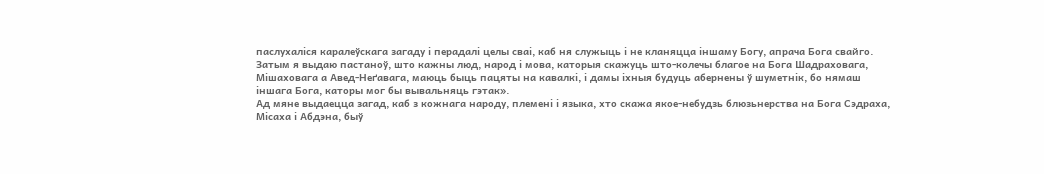паслухаліся каралеўскага загаду і перадалі целы сваі, каб ня служыць і не кланяцца іншаму Богу, апрача Бога свайго.
Затым я выдаю пастаноў, што кажны люд, народ і мова, каторыя скажуць што-колечы благое на Бога Шадраховага, Мішаховага а Авед-Неґавага, маюць быць пацяты на кавалкі, і дамы іхныя будуць абернены ў шуметнік, бо нямаш іншага Бога, каторы мог бы вывальняць гэтак».
Ад мяне выдаецца загад, каб з кожнага народу, племені і языка, хто скажа якое-небудзь блюзьнерства на Бога Сэдраха, Місаха і Абдэна, быў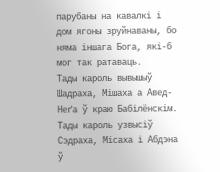парубаны на кавалкі і дом ягоны зруйнаваны, бо няма іншага Бога, які-б мог так ратаваць.
Тады кароль вывышыў Шадраха, Мішаха а Авед-Неґа ў краю Бабілёнскім.
Тады кароль узвысіў Сэдраха, Місаха і Абдэна ў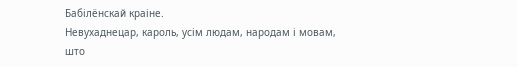Бабілёнскай краіне.
Невухаднецар, кароль, усім людам, народам і мовам, што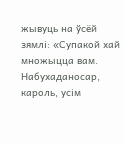жывуць на ўсёй зямлі: «Супакой хай множыцца вам.
Набухаданосар, кароль, усім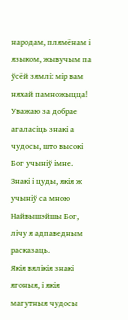народам, плямёнам і языком, жывучым па ўсёй зямлі: мір вам няхай памножыцца!
Уважаю за добрае агаласіць знакі а чудосы, што высокі Бог учыніў імне.
Знакі і цуды, якія ж учыніў са мною Найвышэйшы Бог, лічу я адпаведным расказаць.
Якія вялікія знакі ягоныя, і якія магутныя чудосы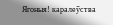Ягоныя! каралеўства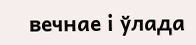вечнае і ўлада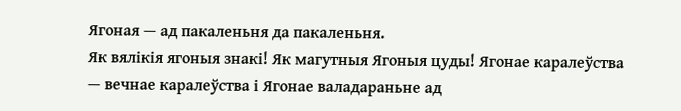Ягоная — ад пакаленьня да пакаленьня.
Як вялікія ягоныя знакі! Як магутныя Ягоныя цуды! Ягонае каралеўства — вечнае каралеўства і Ягонае валадараньне ад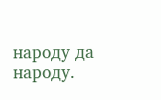народу да народу.